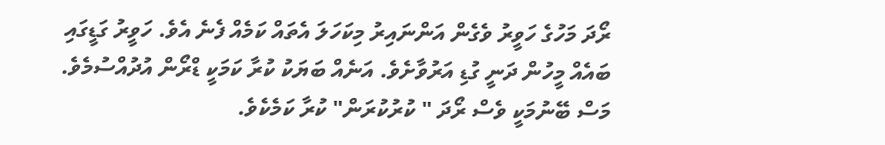ރޯދަ މަހުގެ ހަވީރު ވެގެން އަންނައިރު މިކަހަލަ އެތައް ކަމެއް ފެނެ އެވެ. ހަވީރު ގަޑީގައި ބައެއް މީހުން ދަނީ ގުޑި އަރުވާށެވެ. އަނެއް ބަޔަކު ކުރާ ކަމަކީ ޑްރޯން އުދުއްސުމެވެ. މަސް ބޭނުމަކީ ވެސް ރޯދަ " ކުރުކުރަން" ކުރާ ކަމެކެވެ.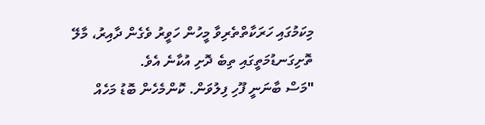މިކަމުގައި ހަރަކާތްތެރިވާ މީހުން ހަވީރު ވެގެން ދާއިރު، މާލޭ ތޮށިގަނޑުމަތީގައި ތިބެ ދޮށި އުކާނެ އެވެ.
"މަސް ބާނަނީ ފޫހި ފިލުވަން. ކޮންމެހެން ބޮޑު މަހެއް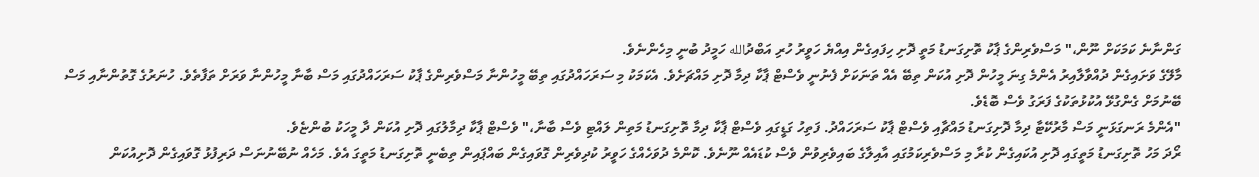ގަންނާނެ ކަމަކަށް ނޫން،" މަސްވެރިންގެ ޕާކު ތޮށިގަނޑު މަތީ ދޮށި ހިފައިގެން އިއްޔެ ހަވީރު ހުރި އަބްދުالله ހަމީދު ބުނީ މިހެންނެވެ.
މާލޭގެ ވަށައިގެން ދުއްވާލާއިރު އެންމެ ގިނަ މީހުން ދޮށި އުކަން ތިބޭ އެއް ތަނަކަށް ފެނުނީ ވެސްޓް ޕާކާ ދިމާ ދޮށި މައްޗަށެވެ. އެކަމަކު މި ސަރަހައްދުގައި ތިބޭ މީހުންނާ މަސްވެރިންގެ ޕާކު ސަރަހައްދުގައި މަސް ބާނާ މީހުންނާ ވަރަށް ތަފާތެވެ. ހުނަރުގެ ގޮތުންނާއި މަސް ބޭނުމަށް ގެންގުޅޭ އުކުޅުތަކުގެ ފަރަގު ވެސް ބޮޑެވެ.
"އެންމެ ރަނގަޅަނީ މަސް މާރުކޭޓާ ދިމާ ދޮށިގަނޑު މައްޗާއި ވެސްޓް ޕާކު ސަރަހައްދު. ފަތިހު ގަޑީގައި ވެސްޓް ޕާކާ ދިމާ ތޮށިގަނޑު މަތިން ލައްޓި ވެސް ބާނާ،" ވެސްޓް ޕާކާ ދިމާލުގައި ދޮށި އުކަން ދާ މީހަކު ބުންޏެވެ.
ރޯދަ މަހު ތޮށިގަނޑު މަތީގައި ދޮށި އުކައިގެން ކުރާ މި މަސްވެރިކަމުގައި އާއިލާގެ ބައިވެރިވުން ވެސް ކުޑައެއް ނޫނެވެ. ކޮންމެ ދުވަހެއްގެ ހަވީރު ކުދިވެރިން ގޮވައިގެން ބައްޕައިން ތިބެނީ ތޮށިގަނޑު މަތީގަ އެވެ. މަހެއް ނުބޭނުނަސް ދަރިފުޅު ގޮވައިގެން ދޮށިއުކަން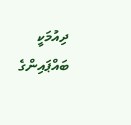ދިއުމަކީ ބައްޕައިންގެ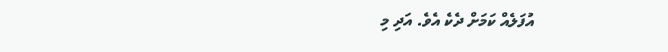އުފަލެއް ކަމަށް ދެކެ އެވެ. އަދި މި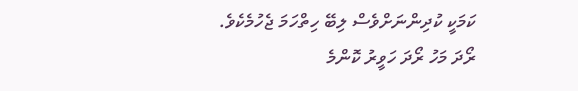ކަމަކީ ކުދިންނަށްވެސް ލިބޭ ހިތްހަމަ ޖެހުމެކެވެ.
ރޯދަ މަހު ރޯދަ ހަވީރު ކޮންމެ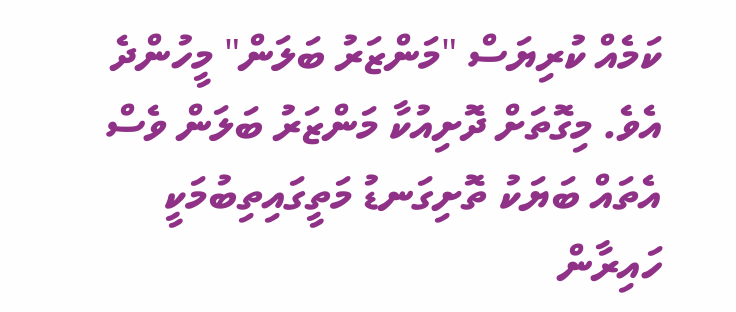ކަމެއް ކުރިޔަސް "މަންޒަރު ބަލަން" މީހުންދެ އެވެ. މިގޮތަށް ދޮށިއުކާ މަންޒަރު ބަލަން ވެސް އެތައް ބަޔަކު ތޮށިގަނޑު މަތީގައިތިބުމަކީ ހައިރާން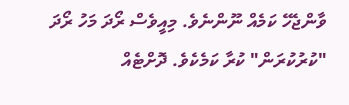ވާންޖެހޭ ކަމެއް ނޫންނެވެ. މިއީވެސް ރޯދަ މަހު ރޯދަ "ކުރުކުރަން" ކުރާ ކަމެކެވެ. ދޮށްޓެއް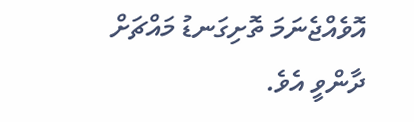އޮވެއްޖެނަމަ ތޮށިގަނޑު މައްޗަށް ދާންވީ އެވެ.